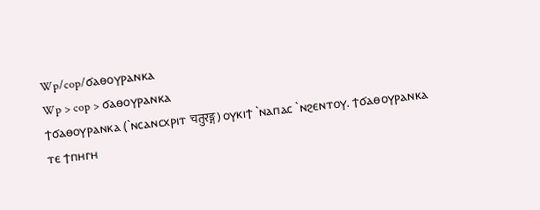Wp/cop/ϭⲁⲑⲟⲩⲣⲁⲛⲕⲁ
Wp > cop > ϭⲁⲑⲟⲩⲣⲁⲛⲕⲁ
ϯϭⲁⲑⲟⲩⲣⲁⲛⲕⲁ (`ⲛⲥⲁⲛⲥⲭⲣⲓⲧ चतुरङ्ग) ⲟⲩⲕⲓϯ `ⲛⲁⲡⲁⲥ `ⲛϩⲉⲛⲧⲟⲩ. ϯϭⲁⲑⲟⲩⲣⲁⲛⲕⲁ ⲧⲉ ϯⲡⲏⲅⲏ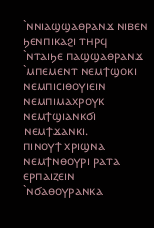`ⲛⲛⲓⲁϣϣⲁⲑⲣⲁⲛϫ ⲛⲓⲃⲉⲛ ϧⲉⲛⲡⲓⲕⲁϩⲓ ⲧⲏⲣϥ `ⲛⲧⲁⲓϧⲉ ⲡⲁϣϣⲁⲑⲣⲁⲛϫ `ⲙⲡⲉⲙⲉⲛⲧ ⲛⲉⲙϯϣⲟⲕⲓ ⲛⲉⲙⲡⲓⲥⲓⲑⲟⲩⲓⲉⲓⲛ ⲛⲉⲙⲡⲓⲙⲁⲭⲣⲟⲩⲕ ⲛⲉⲙϯϣⲓⲁⲛⲕϭⲓ ⲛⲉⲙϯϫⲁⲛⲕⲓ.
ⲡⲓⲛⲟⲩϯ ⲭⲣⲓϣⲛⲁ ⲛⲉⲙϯⲛⲑⲟⲩⲣⲓ ⲣⲁⲧⲁ ⲉⲣⲡⲁⲓⲍⲉⲓⲛ `ⲛϭⲁⲑⲟⲩⲣⲁⲛⲕⲁ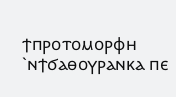ϯⲡⲣⲟⲧⲟⲙⲟⲣⲫⲏ `ⲛϯϭⲁⲑⲟⲩⲣⲁⲛⲕⲁ ⲡⲉ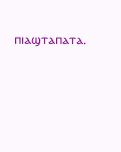ⲡⲓⲁϣⲧⲁⲡⲁⲧⲁ.